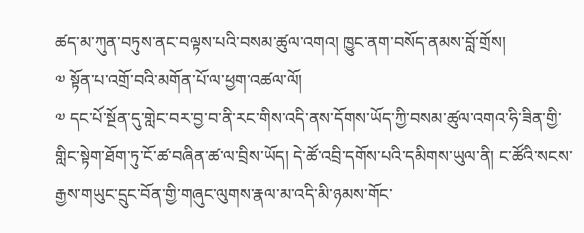ཚད་མ་ཀུན་བཏུས་ནང་བལྟས་པའི་བསམ་ཚུལ་འགའ། ཁྱུང་ནག་བསོད་ནམས་བློ་གྲོས།
༧ སྟོན་པ་འགྲོ་བའི་མགོན་པོ་ལ་ཕྱག་འཚལ་ལོ།
༧ དང་པོ་སྔོན་དུ་གླེང་བར་བྱ་བ་ནི་རང་གིས་འདི་ནས་དོགས་ཡོད་ཀྱི་བསམ་ཚུལ་འགའ་ཧི་ཟིན་གྱི་གླིང་སྟེག་ཐོག་ཏུ་ངོ་ཚ་བཞིན་ཚ་ལ་བྲིས་ཡོད། དེ་ཚོ་འབྲི་དགོས་པའི་དམིགས་ཡུལ་ནི། ང་ཚོའི་སངས་རྒྱས་གཡུང་དྲུང་བོན་གྱི་གཞུང་ལུགས་རྣལ་མ་འདི་མི་ཉམས་གོང་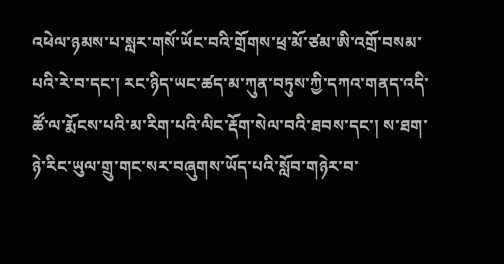འཕེལ་ཉམས་པ་སླར་གསོ་ཡོང་བའི་གྲོགས་ཕྲ་མོ་ཙམ་ཨི་འགྲོ་བསམ་པའི་རེ་བ་དང་། རང་ཉིད་ཡང་ཚད་མ་ཀུན་བཏུས་ཀྱི་དཀའ་གནད་འདི་ཚོ་ལ་རྨོངས་པའི་མ་རིག་པའི་ལིང་རྡོག་སེལ་བའི་ཐབས་དང་། ས་ཐག་ཉེ་རིང་ཡུལ་གྲུ་གང་སར་བཞུགས་ཡོད་པའི་སློབ་གཉེར་བ་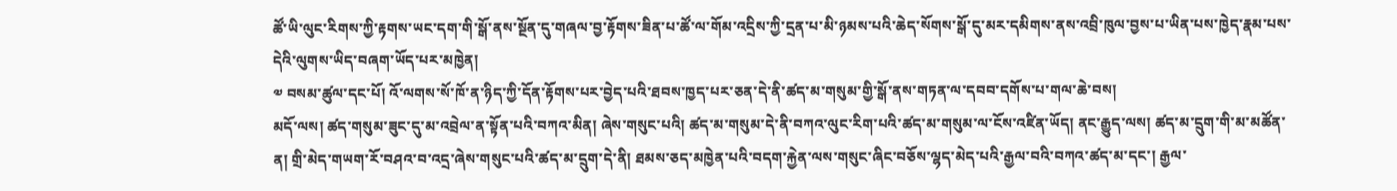ཚོ་ཡི་ལུང་རིགས་ཀྱི་རྟགས་ཡང་དག་གི་སྒོ་ནས་སྔོན་དུ་གཞལ་བྱ་རྟོགས་ཟིན་པ་ཚོ་ལ་གོམ་འདྲིས་ཀྱི་དྲན་པ་མི་ཉམས་པའི་ཆེད་སོགས་སྒོ་དུ་མར་དམིགས་ནས་འབྲི་ཁུལ་བྱས་པ་ཡིན་པས་ཁྱེད་རྣམ་པས་དེའི་ལུགས་ཡིད་བཞག་ཡོད་པར་མཁྱེན།
༧ བསམ་ཚུལ་དང་པོ། འོ་ལགས་སོ་ཁོ་ན་ཉིད་ཀྱི་དོན་རྟོགས་པར་བྱེད་པའི་ཐབས་ཁྱད་པར་ཅན་དེ་ནི་ཚད་མ་གསུམ་གྱི་སྒོ་ནས་གཏན་ལ་དབབ་དགོས་པ་གལ་ཆེ་བས།
མདོ་ལས། ཚད་གསུམ་ཟུང་དུ་མ་འབྲེལ་ན་སྟོན་པའི་བཀའ་མིན། ཞེས་གསུང་པའི། ཚད་མ་གསུམ་དེ་ནི་བཀའ་ལུང་རིག་པའི་ཚད་མ་གསུམ་ལ་ངོས་འཛིན་ཡོད། ནང་རྒྱུད་ལས། ཚད་མ་དྲུག་གི་མ་མཚོན་ན། གྲི་མེད་གཡག་རོ་བཤའ་བ་འདྲ་ཞེས་གསུང་པའི་ཚད་མ་དྲུག་དེ་ནི། ཐམས་ཅད་མཁྱེན་པའི་བདག་རྐྱེན་ལས་གསུང་ཞིང་བཅོས་ལྷད་མེད་པའི་རྒྱལ་བའི་བཀའ་ཚད་མ་དང་། རྒྱལ་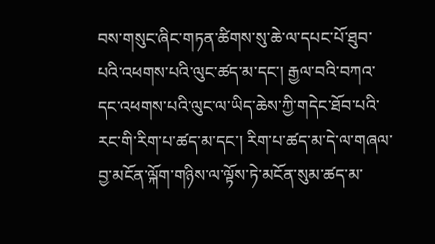བས་གསུང་ཞིང་གཏན་ཚིགས་སུ་ཆེ་ལ་དཔང་པོ་ཐུབ་པའི་འཕགས་པའི་ལུང་ཚད་མ་དང་། རྒྱལ་བའི་བཀའ་དང་འཕགས་པའི་ལུང་ལ་ཡིད་ཆེས་ཀྱི་གདེང་ཐོབ་པའི་རང་གི་རིག་པ་ཚད་མ་དང་། རིག་པ་ཚད་མ་དེ་ལ་གཞལ་བྱ་མངོན་ལྐོག་གཉིས་ལ་ལྟོས་ཏེ་མངོན་སུམ་ཚད་མ་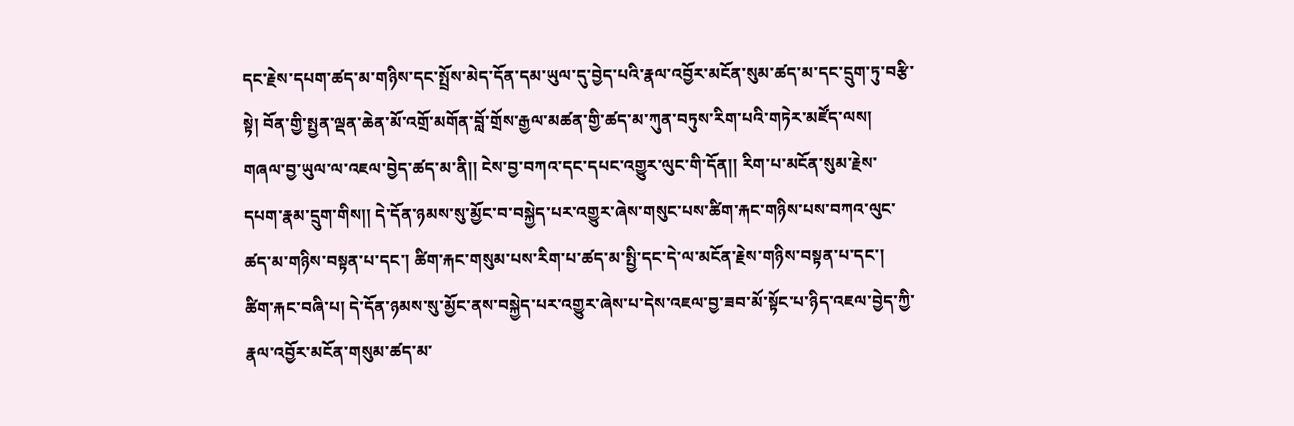དང་རྗེས་དཔག་ཚད་མ་གཉིས་དང་སྤྲོས་མེད་དོན་དམ་ཡུལ་དུ་བྱེད་པའི་རྣལ་འབྱོར་མངོན་སུམ་ཚད་མ་དང་དྲུག་ཏུ་བརྩི་སྟེ། བོན་གྱི་སྤྱན་ལྡན་ཆེན་མོ་འགྲོ་མགོན་བློ་གྲོས་རྒྱལ་མཚན་གྱི་ཚད་མ་ཀུན་བཏུས་རིག་པའི་གཏེར་མཛོད་ལས། གཞལ་བྱ་ཡུལ་ལ་འཇལ་བྱེད་ཚད་མ་ནི།། ངེས་བྱ་བཀའ་དང་དཔང་འགྱུར་ལུང་གི་དོན།། རིག་པ་མངོན་སུམ་རྗེས་དཔག་རྣམ་དྲུག་གིས།། དེ་དོན་ཉམས་སུ་མྱོང་བ་བསྐྱེད་པར་འགྱུར་ཞེས་གསུང་པས་ཚིག་རྐང་གཉིས་པས་བཀའ་ལུང་ཚད་མ་གཉིས་བསྟན་པ་དང་། ཚིག་རྐང་གསུམ་པས་རིག་པ་ཚད་མ་སྤྱི་དང་དེ་ལ་མངོན་རྗེས་གཉིས་བསྟན་པ་དང་། ཚིག་རྐང་བཞི་པ། དེ་དོན་ཉམས་སུ་མྱོང་ནས་བསྐྱེད་པར་འགྱུར་ཞེས་པ་དེས་འཇལ་བྱ་ཟབ་མོ་སྟོང་པ་ཉིད་འཇལ་བྱེད་ཀྱི་རྣལ་འབྱོར་མངོན་གསུམ་ཚད་མ་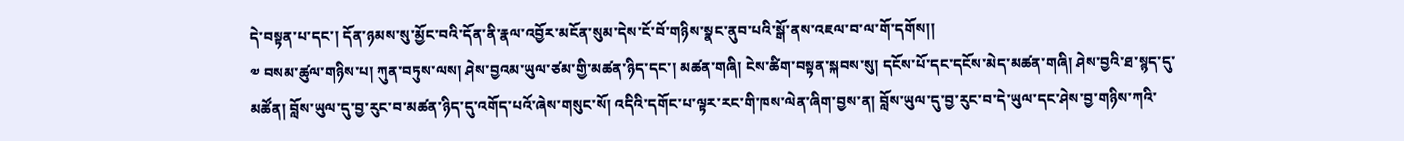དེ་བསྟན་པ་དང་། དོན་ཉམས་སུ་མྱོང་བའི་དོན་ནི་རྣལ་འབྱོར་མངོན་སུམ་དེས་ངོ་བོ་གཉིས་སྣང་ནུབ་པའི་སྒོ་ནས་འཇལ་བ་ལ་གོ་དགོས།།
༧ བསམ་ཚུལ་གཉིས་པ། ཀུན་བཏུས་ལས། ཤེས་བྱའམ་ཡུལ་ཙམ་གྱི་མཚན་ཉིད་དང་། མཚན་གཞི། ངེས་ཚིག་བསྟན་སྐབས་སུ། དངོས་པོ་དང་དངོས་མེད་མཚན་གཞི། ཤེས་བྱའི་ཐ་སྙད་དུ་མཚོན། བློས་ཡུལ་དུ་བྱ་རུང་བ་མཚན་ཉིད་དུ་འགོད་པའོ་ཞེས་གསུང་སོ། འདིའི་དགོང་པ་ལྟར་རང་གི་ཁས་ལེན་ཞིག་བྱས་ན། བློས་ཡུལ་དུ་བྱ་རུང་བ་དེ་ཡུལ་དང་ཤེས་བྱ་གཉིས་ཀའི་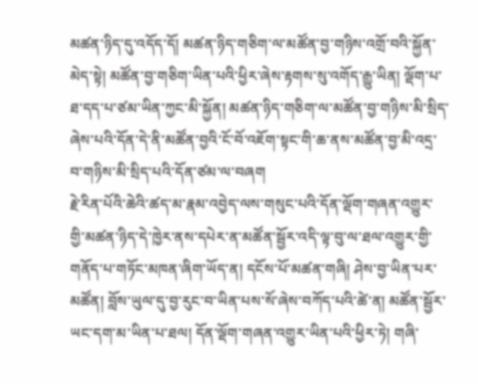མཚན་ཉིད་དུ་འདོད་དོ། མཚན་ཉིད་གཅིག་ལ་མཚོན་བྱ་གཉིས་འགྲོ་བའི་སྐྱོན་མེད་སྟེ། མཚོན་བྱ་གཅིག་ཡིན་པའི་ཕྱིར་ཞེས་རྟགས་སུ་འགོད་རྒྱུ་ཡིན། ལྡོག་པ་ཐ་དད་པ་ཙམ་ཡིན་ཀྱང་མི་སྐྱོན། མཚན་ཉིད་གཅིག་ལ་མཚོན་བྱ་གཉིས་མི་སྲིད་ཞེས་པའི་དོན་དེ་ནི་མཚོན་བྱའི་ངོ་བོ་འཇོག་སྟང་གི་ཆ་ནས་མཚོན་བྱ་མི་འདྲ་བ་གཉིས་མི་སྲིད་པའི་དོན་ཙམ་ལ་བཞག
རྗེ་རིན་པོའི་ཆེའི་ཚད་མ་རྣམ་འབྱེད་ལས་གསུང་པའི་དོན་ལྡོག་གཞན་འགྱུར་གྱི་མཚན་ཉིད་དེ་ཁྱེར་ནས་དཔེར་ན་མཚོན་སྦྱོར་འདི་ལྟ་བུ་ལ་ཐལ་འགྱུར་གྱི་གནོད་པ་གཏོང་མཁན་ཞིག་ཡོད་ན། དངོས་པོ་མཚན་གཞི། ཤེས་བྱ་ཡིན་པར་མཚོན། བློས་ཡུལ་དུ་བྱ་རུང་བ་ཡིན་པས་སོ་ཞེས་བཀོད་པའི་ཚེ་ན། མཚོན་སྦྱོར་ཡང་དག་མ་ཡིན་པ་ཐལ། དོན་ལྡོག་གཞན་འགྱུར་ཡིན་པའི་ཕྱིར་ཏེ། གཞི་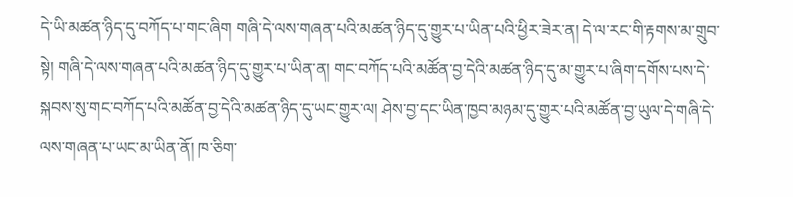དེ་ཡི་མཚན་ཉིད་དུ་བཀོད་པ་གང་ཞིག གཞི་དེ་ལས་གཞན་པའི་མཚན་ཉིད་དུ་གྱུར་པ་ཡིན་པའི་ཕྱིར་ཟེར་ན། དེ་ལ་རང་གི་རྟགས་མ་གྲུབ་སྟེ། གཞི་དེ་ལས་གཞན་པའི་མཚན་ཉིད་དུ་གྱུར་པ་ཡིན་ན། གང་བཀོད་པའི་མཚོན་བྱ་དེའི་མཚན་ཉིད་དུ་མ་གྱུར་པ་ཞིག་དགོས་པས་དེ་སྐབས་སུ་གང་བཀོད་པའི་མཚོན་བྱ་དེའི་མཚན་ཉིད་དུ་ཡང་གྱུར་ལ། ཤེས་བྱ་དང་ཡིན་ཁྱབ་མཉམ་དུ་གྱུར་པའི་མཚོན་བྱ་ཡུལ་དེ་གཞི་དེ་ལས་གཞན་པ་ཡང་མ་ཡིན་ནོ། ཁ་ཅིག་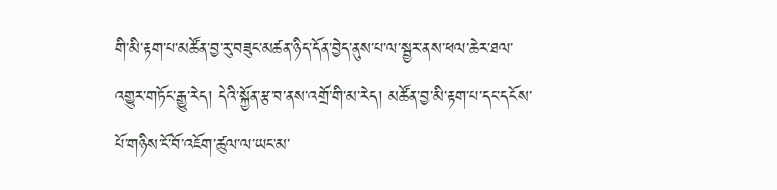གི་མི་རྟག་པ་མཚོན་བྱ་རུ་བཟུང་མཚན་ཉིད་དོན་བྱེད་ནུས་པ་ལ་སྦྱར་ནས་ཕལ་ཆེར་ཐལ་འགྱུར་གཏོང་རྒྱུ་རེད། དེའི་སྐྱོན་རྩ་བ་ནས་འགྲོ་གི་མ་རེད། མཚོན་བྱ་མི་རྟག་པ་དང་དངོས་པོ་གཉིས་ངོ་བོ་འཇོག་ཚུལ་ལ་ཡང་མ་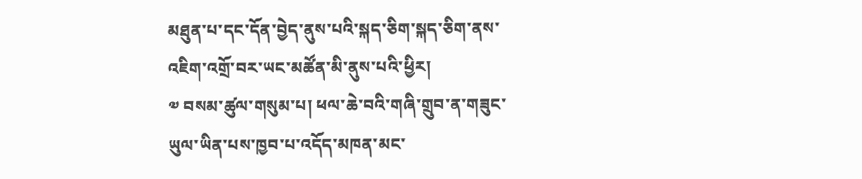མཐུན་པ་དང་དོན་བྱེད་ནུས་པའི་སྐད་ཅིག་སྐད་ཅིག་ནས་འཇིག་འགྲོ་བར་ཡང་མཚོན་མི་ནུས་པའི་ཕྱིར།
༧ བསམ་ཚུལ་གསུམ་པ། ཕལ་ཆེ་བའི་གཞི་གྲུབ་ན་གཟུང་ཡུལ་ཡིན་པས་ཁྱབ་པ་འདོད་མཁན་མང་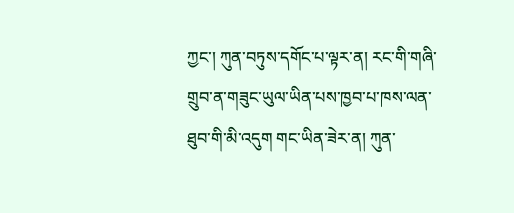ཀྱང་། ཀུན་བཏུས་དགོང་པ་ལྟར་ན། རང་གི་གཞི་གྲུབ་ན་གཟུང་ཡུལ་ཡིན་པས་ཁྱབ་པ་ཁས་ལན་ཐུབ་གི་མི་འདུག གང་ཡིན་ཟེར་ན། ཀུན་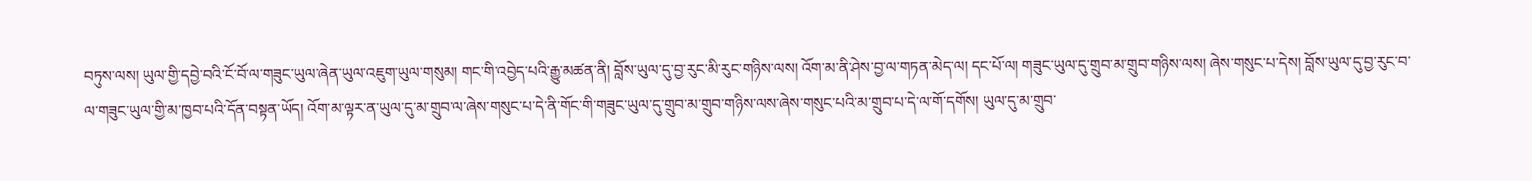བཏུས་ལས། ཡུལ་གྱི་དབྱེ་བའི་ངོ་བོ་ལ་གཟུང་ཡུལ་ཞེན་ཡུལ་འཇུག་ཡུལ་གསུམ། གང་གི་འབྱེད་པའི་རྒྱུ་མཚན་ནི། བློས་ཡུལ་དུ་བྱ་རུང་མི་རུང་གཉིས་ལས། འོག་མ་ནི་ཤེས་བྱ་ལ་གཏན་མེད་ལ། དང་པོ་ལ། གཟུང་ཡུལ་དུ་གྲུབ་མ་གྲུབ་གཉིས་ལས། ཞེས་གསུང་པ་དེས། བློས་ཡུལ་དུ་བྱ་རུང་བ་ལ་གཟུང་ཡུལ་གྱི་མ་ཁྱབ་པའི་དོན་བསྟན་ཡོད། འོག་མ་ལྟར་ན་ཡུལ་དུ་མ་གྲུབ་ལ་ཞེས་གསུང་པ་དེ་ནི་གོང་གི་གཟུང་ཡུལ་དུ་གྲུབ་མ་གྲུབ་གཉིས་ལས་ཞེས་གསུང་པའི་མ་གྲུབ་པ་དེ་ལ་གོ་དགོས། ཡུལ་དུ་མ་གྲུབ་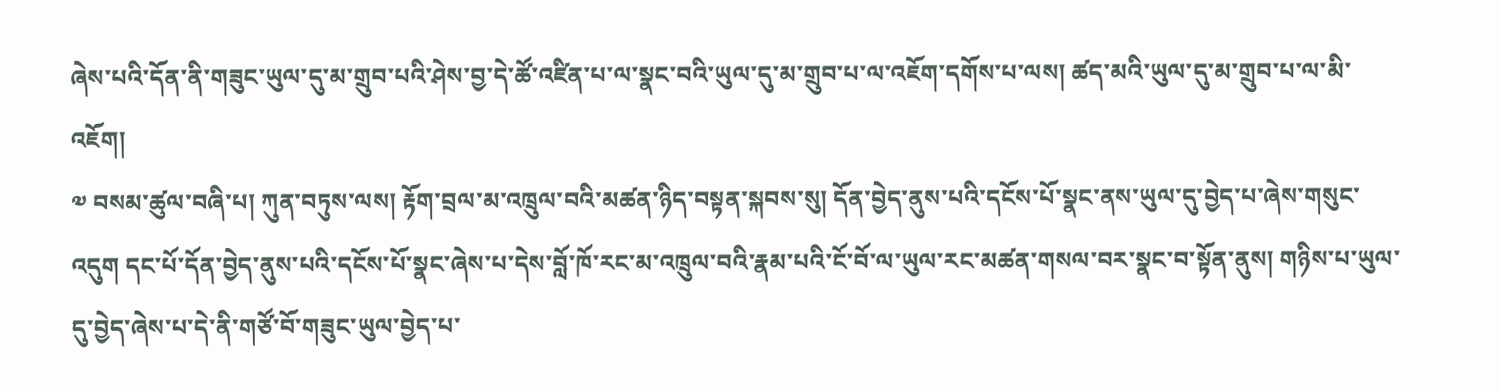ཞེས་པའི་དོན་ནི་གཟུང་ཡུལ་དུ་མ་གྲུབ་པའི་ཤེས་བྱ་དེ་ཚོ་འཛིན་པ་ལ་སྣང་བའི་ཡུལ་དུ་མ་གྲུབ་པ་ལ་འཇོག་དགོས་པ་ལས། ཚད་མའི་ཡུལ་དུ་མ་གྲུབ་པ་ལ་མི་འཇོག།
༧ བསམ་ཚུལ་བཞི་པ། ཀུན་བཏུས་ལས། རྟོག་བྲལ་མ་འཁྲུལ་བའི་མཚན་ཉིད་བསྟན་སྐབས་སུ། དོན་བྱེད་ནུས་པའི་དངོས་པོ་སྣང་ནས་ཡུལ་དུ་བྱེད་པ་ཞེས་གསུང་འདུག དང་པོ་དོན་བྱེད་ནུས་པའི་དངོས་པོ་སྣང་ཞེས་པ་དེས་བློ་ཁོ་རང་མ་འཁྲུལ་བའི་རྣམ་པའི་ངོ་བོ་ལ་ཡུལ་རང་མཚན་གསལ་བར་སྣང་བ་སྟོན་ནུས། གཉིས་པ་ཡུལ་དུ་བྱེད་ཞེས་པ་དེ་ནི་གཙོ་བོ་གཟུང་ཡུལ་བྱེད་པ་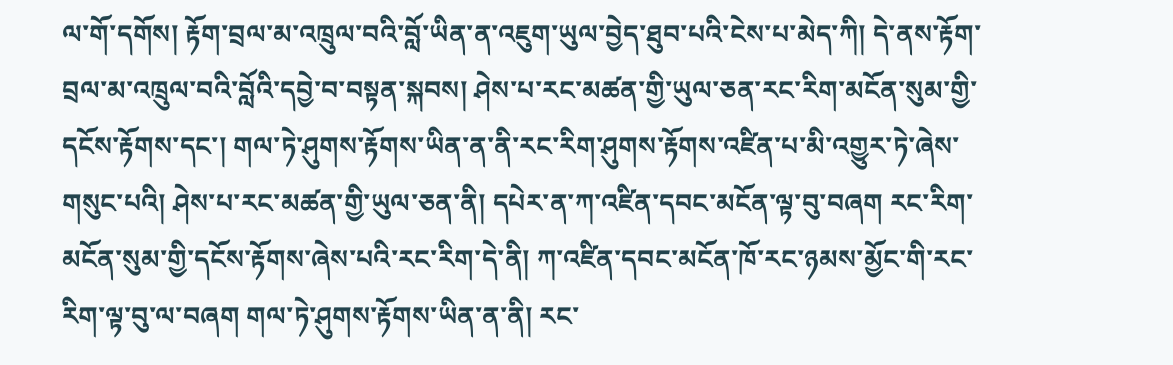ལ་གོ་དགོས། རྟོག་བྲལ་མ་འཁྲུལ་བའི་བློ་ཡིན་ན་འཇུག་ཡུལ་བྱེད་ཐུབ་པའི་ངེས་པ་མེད་ཀི། དེ་ནས་རྟོག་བྲལ་མ་འཁྲུལ་བའི་བློའི་དབྱེ་བ་བསྟན་སྐབས། ཤེས་པ་རང་མཚན་གྱི་ཡུལ་ཅན་རང་རིག་མངོན་སུམ་གྱི་དངོས་རྟོགས་དང་། གལ་ཏེ་ཤུགས་རྟོགས་ཡིན་ན་ནི་རང་རིག་ཤུགས་རྟོགས་འཛིན་པ་མི་འགྱུར་ཏེ་ཞེས་གསུང་པའི། ཤེས་པ་རང་མཚན་གྱི་ཡུལ་ཅན་ནི། དཔེར་ན་ཀ་འཛིན་དབང་མངོན་ལྟ་བུ་བཞག རང་རིག་མངོན་སུམ་གྱི་དངོས་རྟོགས་ཞེས་པའི་རང་རིག་དེ་ནི། ཀ་འཛིན་དབང་མངོན་ཁོ་རང་ཉམས་མྱོང་གི་རང་རིག་ལྟ་བུ་ལ་བཞག གལ་ཏེ་ཤུགས་རྟོགས་ཡིན་ན་ནི། རང་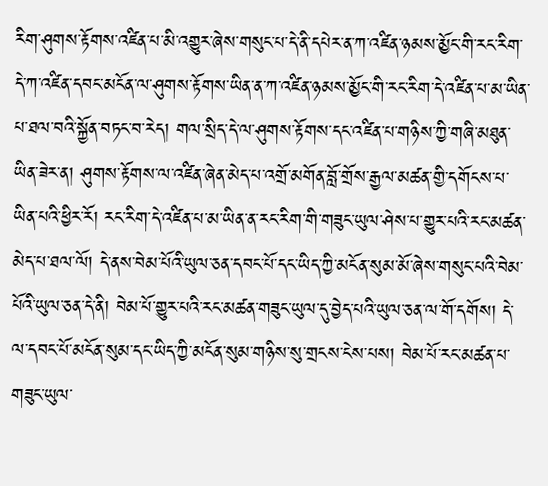རིག་ཤུགས་རྟོགས་འཛིན་པ་མི་འགྱུར་ཞེས་གསུང་པ་དེ་ནི་དཔེར་ན་ཀ་འཛིན་ཉམས་མྱོང་གི་རང་རིག་དེ་ཀ་འཛིན་དབང་མངོན་ལ་ཤུགས་རྟོགས་ཡིན་ན་ཀ་འཛིན་ཉམས་མྱོང་གི་རང་རིག་དེ་འཛིན་པ་མ་ཡིན་པ་ཐལ་བའི་སྐྱོན་བཏང་བ་རེད། གལ་སྲིད་དེ་ལ་ཤུགས་རྟོགས་དང་འཛིན་པ་གཉིས་ཀྱི་གཞི་མཐུན་ཡིན་ཟེར་ན། ཤུགས་རྟོགས་ལ་འཛིན་ཞེན་མེད་པ་འགྲོ་མགོན་བློ་གྲོས་རྒྱལ་མཚན་གྱི་དགོངས་པ་ཡིན་པའི་ཕྱིར་རོ། རང་རིག་དེ་འཛིན་པ་མ་ཡིན་ན་རང་རིག་གི་གཟུང་ཡུལ་ཤེས་པ་གྱུར་པའི་རང་མཚན་མེད་པ་ཐལ་ལོ། དེ་ནས་བེམ་པོའི་ཡུལ་ཅན་དབང་པོ་དང་ཡིད་ཀྱི་མངོན་སུམ་མོ་ཞེས་གསུང་པའི་བེམ་པོའི་ཡུལ་ཅན་དེ་ནི། བེམ་པོ་གྱུར་པའི་རང་མཚན་གཟུང་ཡུལ་དུ་བྱེད་པའི་ཡུལ་ཅན་ལ་གོ་དགོས། དེ་ལ་དབང་པོ་མངོན་སུམ་དང་ཡིད་ཀྱི་མངོན་སུམ་གཉིས་སུ་གྲངས་ངེས་པས། བེམ་པོ་རང་མཚན་པ་གཟུང་ཡུལ་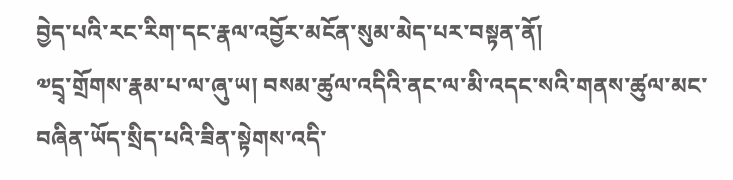བྱེད་པའི་རང་རིག་དང་རྣལ་འབྱོར་མངོན་སུམ་མེད་པར་བསྟན་ནོ།
༧དྲྭ་གྲོགས་རྣམ་པ་ལ་ཞུ་ཡ། བསམ་ཚུལ་འདིའི་ནང་ལ་མི་འདང་སའི་གནས་ཚུལ་མང་བཞིན་ཡོད་སྲིད་པའི་ཟིན་སྟེགས་འདི་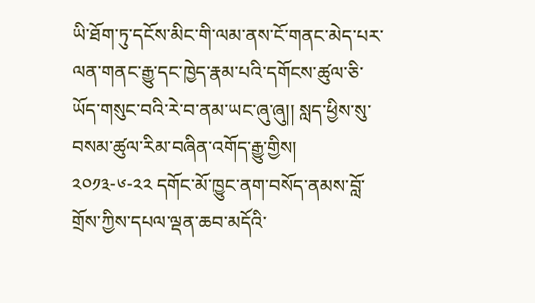ཡི་ཐོག་ཏུ་དངོས་མིང་གི་ལམ་ནས་ངོ་གནང་མེད་པར་ལན་གནང་རྒྱུ་དང་ཁྱེད་རྣམ་པའི་དགོངས་ཚུལ་ཅི་ཡོད་གསུང་བའི་རེ་བ་ནམ་ཡང་ཞུ་ཞུ།། སླད་ཕྱིས་སུ་བསམ་ཚུལ་རིམ་བཞིན་འགོད་རྒྱུ་གྱིས།
༢༠༡༣-༦-༢༢ དགོང་མོ་ཁྱུང་ནག་བསོད་ནམས་བློ་གྲོས་ཀྱིས་དཔལ་ལྡན་ཆབ་མདོའི་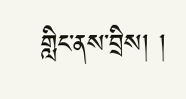གླིང་ནས་བྲིས། །